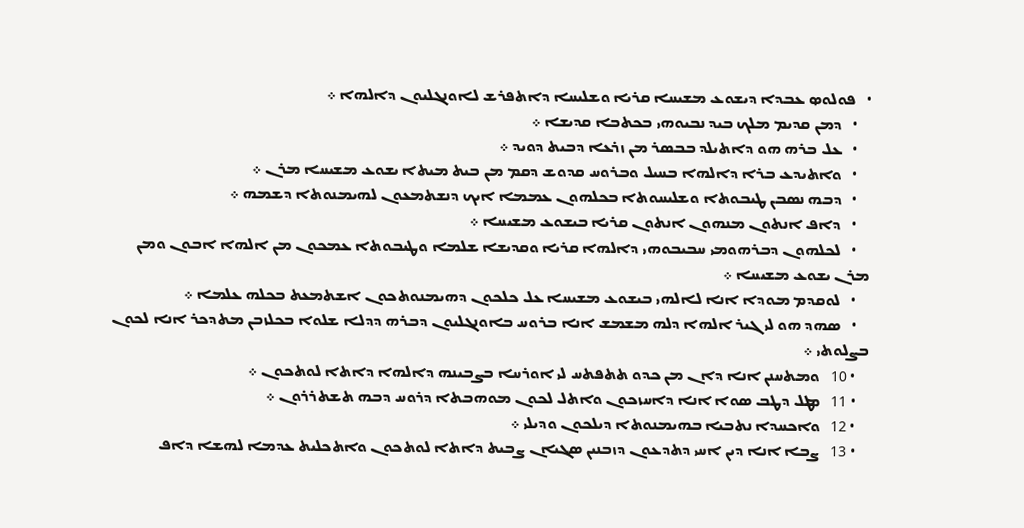•   ܦܘܠܘܤ ܥܒܕܐ ܕܝܫܘܥ ܡܫܝܚܐ ܩܪܝܐ ܘܫܠܝܚܐ ܕܐܬܦܪܫ ܠܐܘܢܓܠܝܘܢ ܕܐܠܗܐ ܀
    •   ܕܡܢ ܩܕܝܡ ܡܠܟ ܒܝܕ ܢܒܝܘܗܝ ܒܟܬܒܐ ܩܕܝܫܐ ܀
    •   ܥܠ ܒܪܗ ܗܘ ܕܐܬܝܠܕ ܒܒܤܪ ܡܢ ܙܪܥܐ ܕܒܝܬ ܕܘܝܕ ܀
    •   ܘܐܬܝܕܥ ܒܪܐ ܕܐܠܗܐ ܒܚܝܠ ܘܒܪܘܚ ܩܕܘܫ ܕܩܡ ܡܢ ܒܝܬ ܡܝܬܐ ܝܫܘܥ ܡܫܝܚܐ ܡܪܢ ܀
    •   ܕܒܗ ܢܤܒܢ ܛܝܒܘܬܐ ܘܫܠܝܚܘܬܐ ܒܟܠܗܘܢ ܥܡܡܐ ܐܝܟ ܕܢܫܬܡܥܘܢ ܠܗܝܡܢܘܬܐ ܕܫܡܗ ܀
    •   ܕܐܦ ܐܢܬܘܢ ܡܢܗܘܢ ܐܢܬܘܢ ܩܪܝܐ ܒܝܫܘܥ ܡܫܝܚܐ ܀
    •   ܠܟܠܗܘܢ ܕܒܪܗܘܡܝ ܚܒܝܒܘܗܝ ܕܐܠܗܐ ܩܪܝܐ ܘܩܕܝܫܐ ܫܠܡܐ ܘܛܝܒܘܬܐ ܥܡܟܘܢ ܡܢ ܐܠܗܐ ܐܒܘܢ ܘܡܢ ܡܪܢ ܝܫܘܥ ܡܫܝܚܐ ܀
    •   ܠܘܩܕܡ ܡܘܕܐ ܐܢܐ ܠܐܠܗܝ ܒܝܫܘܥ ܡܫܝܚܐ ܥܠ ܟܠܟܘܢ ܕܗܝܡܢܘܬܟܘܢ ܐܫܬܡܥܬ ܒܟܠܗ ܥܠܡܐ ܀
    •   ܤܗܕ ܗܘ ܠܝ ܓܝܪ ܐܠܗܐ ܕܠܗ ܡܫܡܫ ܐܢܐ ܒܪܘܚ ܒܐܘܢܓܠܝܘܢ ܕܒܪܗ ܕܕܠܐ ܫܠܘܐ ܒܟܠܙܒܢ ܡܬܕܟܪ ܐܢܐ ܠܟܘܢ ܒܨܠܘܬܝ ܀
    • 10   ܘܡܬܚܢܢ ܐܢܐ ܕܐܢ ܡܢ ܟܕܘ ܬܬܦܬܚ ܠܝ ܐܘܪܚܐ ܒܨܒܝܢܗ ܕܐܠܗܐ ܕܐܬܐ ܠܘܬܟܘܢ ܀
    • 11   ܡܛܠ ܕܛܒ ܤܘܐ ܐܢܐ ܕܐܚܙܟܘܢ ܘܐܬܠ ܠܟܘܢ ܡܘܗܒܬܐ ܕܪܘܚ ܕܒܗ ܬܫܬܪܪܘܢ ܀
    • 12   ܘܐܟܚܕܐ ܢܬܒܝܐ ܒܗܝܡܢܘܬܐ ܕܝܠܟܘܢ ܘܕܝܠܝ ܀
    • 13   ܨܒܐ ܐܢܐ ܕܝܢ ܐܚܝ ܕܬܕܥܘܢ ܕܙܒܢܝܢ ܤܓܝܐܢ ܨܒܝܬ ܕܐܬܐ ܠܘܬܟܘܢ ܘܐܬܟܠܝܬ ܥܕܡܐ ܠܗܫܐ ܕܐܦ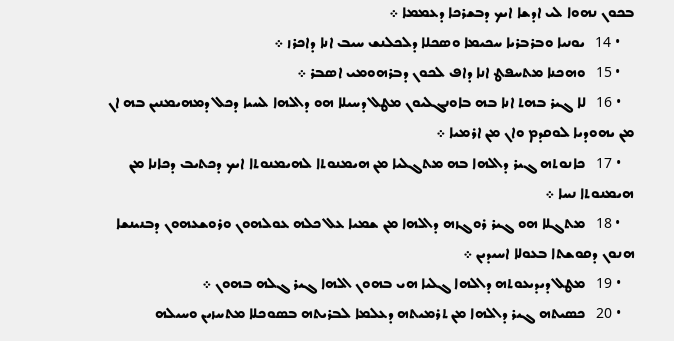ܒܟܘܢ ܢܗܘܐ ܠܝ ܐܕܫܐ ܐܝܟ ܕܒܫܪܟܐ ܕܥܡܡܐ ܀
    • 14   ܝܘܢܝܐ ܘܒܪܒܪܝܐ ܚܟܝܡܐ ܘܤܟܠܐ ܕܠܟܠܢܫ ܚܝܒ ܐܢܐ ܕܐܟܪܙ ܀
    • 15   ܘܗܟܢܐ ܡܬܚܦܛ ܐܢܐ ܕܐܦ ܠܟܘܢ ܕܒܪܗܘܡܝ ܐܤܒܪ ܀
    • 16   ܠܐ ܓܝܪ ܒܗܬ ܐܢܐ ܒܗ ܒܐܘܢܓܠܝܘܢ ܡܛܠ ܕܚܝܠܐ ܗܘ ܕܐܠܗܐ ܠܚܝܐ ܕܟܠ ܕܡܗܝܡܢܝܢ ܒܗ ܐܢ ܡܢ ܝܗܘܕܝܐ ܠܘܩܕܡ ܘܐܢ ܡܢ ܐܪܡܝܐ ܀
    • 17   ܟܐܢܘܬܗ ܓܝܪ ܕܐܠܗܐ ܒܗ ܡܬܓܠܝܐ ܡܢ ܗܝܡܢܘܬܐ ܠܗܝܡܢܘܬܐ ܐܝܟ ܕܟܬܝܒ ܕܟܐܢܐ ܡܢ ܗܝܡܢܘܬܐ ܢܚܐ ܀
    • 18   ܡܬܓܠܐ ܗܘ ܓܝܪ ܪܘܓܙܗ ܕܐܠܗܐ ܡܢ ܫܡܝܐ ܥܠ ܟܠܗ ܥܘܠܗܘܢ ܘܪܘܫܥܗܘܢ ܕܒܢܝܢܫܐ ܗܢܘܢ ܕܩܘܫܬܐ ܒܥܘܠܐ ܐܚܝܕܝܢ ܀
    • 19   ܡܛܠ ܕܝܕܝܥܘܬܗ ܕܐܠܗܐ ܓܠܝܐ ܗܝ ܒܗܘܢ ܐܠܗܐ ܓܝܪ ܓܠܗ ܒܗܘܢ ܀
    • 20   ܟܤܝܬܗ ܓܝܪ ܕܐܠܗܐ ܡܢ ܬܪܡܝܬܗ ܕܥܠܡܐ ܠܒܪܝܬܗ ܒܤܘܟܠܐ ܡܬܚܙܝܢ ܘܚܝܠܗ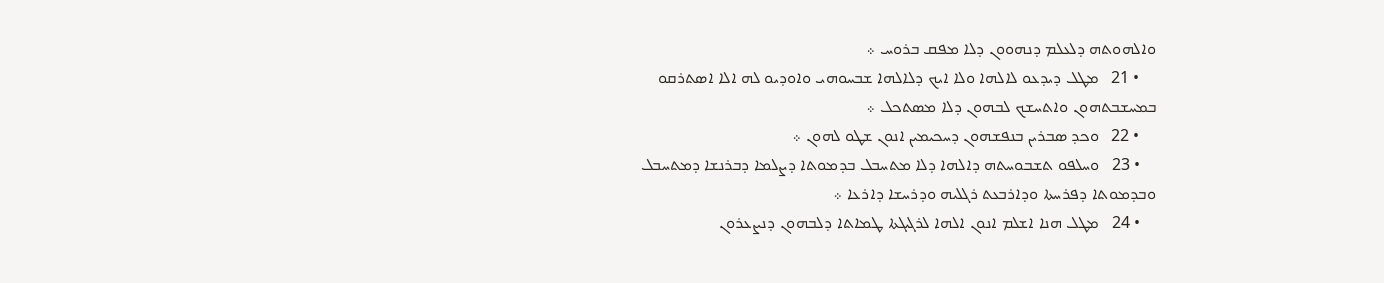ܘܐܠܗܘܬܗ ܕܠܥܠܡ ܕܢܗܘܘܢ ܕܠܐ ܡܦܩ ܒܪܘܚ ܀
    • 21   ܡܛܠ ܕܝܕܥܘ ܠܐܠܗܐ ܘܠܐ ܐܝܟ ܕܠܐܠܗܐ ܫܒܚܘܗܝ ܘܐܘܕܝܘ ܠܗ ܐܠܐ ܐܤܬܪܩܘ ܒܡܚܫܒܬܗܘܢ ܘܐܬܚܫܟ ܠܒܗܘܢ ܕܠܐ ܡܤܬܟܠ ܀
    • 22   ܘܟܕ ܤܒܪܝܢ ܒܢܦܫܗܘܢ ܕܚܟܝܡܝܢ ܐܢܘܢ ܫܛܘ ܠܗܘܢ ܀
    • 23   ܘܚܠܦܘ ܬܫܒܘܚܬܗ ܕܐܠܗܐ ܕܠܐ ܡܬܚܒܠ ܒܕܡܘܬܐ ܕܨܠܡܐ ܕܒܪܢܫܐ ܕܡܬܚܒܠ ܘܒܕܡܘܬܐ ܕܦܪܚܬܐ ܘܕܐܪܒܥܬ ܪܓܠܝܗ ܘܕܪܚܫܐ ܕܐܪܥܐ ܀
    • 24   ܡܛܠ ܗܢܐ ܐܫܠܡ ܐܢܘܢ ܐܠܗܐ ܠܪܓܝܓܬܐ ܛܡܐܬܐ ܕܠܒܗܘܢ ܕܢܨܥܪܘܢ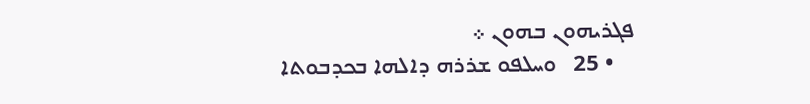ܦܓܪܝܗܘܢ ܒܗܘܢ ܀
    • 25   ܘܚܠܦܘ ܫܪܪܗ ܕܐܠܗܐ ܒܟܕܒܘܬܐ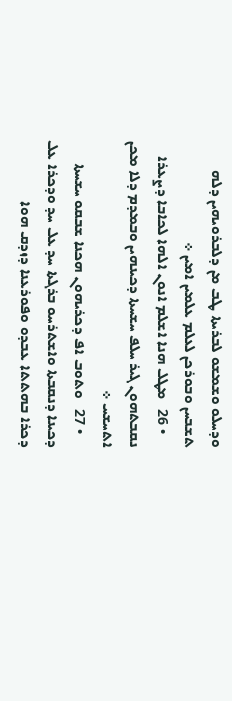ܘܕܚܠܘ ܘܫܡܫܘ ܠܒܪܝܬܐ ܛܒ ܡܢ ܕܠܒܪܘܝܗܝܢ ܕܠܗ ܬܫܒܚܢ ܘܒܘܪܟܢ ܠܥܠܡ ܥܠܡܝܢ ܐܡܝܢ ܀
    • 26   ܡܛܠ ܗܢܐ ܐܫܠܡ ܐܢܘܢ ܐܠܗܐ ܠܟܐܒܐ ܕܨܥܪܐ ܢܩܒܬܗܘܢ ܓܝܪ ܚܠܦ ܚܫܚܬܐ ܕܟܝܢܗܝܢ ܘܒܡܕܡ ܕܠܐ ܡܟܢ ܐܬܚܫܚ ܀
    • 27   ܘܬܘܒ ܐܦ ܕܟܪܝܗܘܢ ܗܟܢܐ ܫܒܩܘ ܚܫܚܬܐ ܕܟܝܢܐ ܕܢܩܒܬܐ ܘܐܫܬܪܚܘ ܒܪܓܬܐ ܚܕ ܥܠ ܚܕ ܘܕܟܪܐ ܥܠ ܕܟܪܐ ܒܗܬܬܐ ܥܒܕܘ ܘܦܘܪܥܢܐ ܕܙܕܩ ܗܘܐ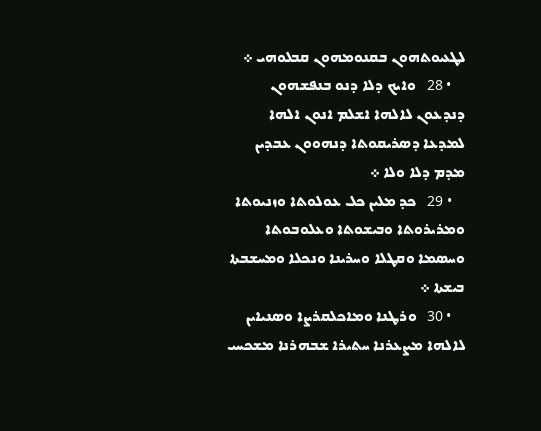ܠܛܥܝܘܬܗܘܢ ܒܩܢܘܡܗܘܢ ܩܒܠܘܗܝ ܀
    • 28   ܘܐܝܟ ܕܠܐ ܕܢܘ ܒܢܦܫܗܘܢ ܕܢܕܥܘܢ ܠܐܠܗܐ ܐܫܠܡ ܐܢܘܢ ܐܠܗܐ ܠܡܕܥܐ ܕܤܪܝܩܘܬܐ ܕܢܗܘܘܢ ܥܒܕܝܢ ܡܕܡ ܕܠܐ ܘܠܐ ܀
    • 29   ܟܕ ܡܠܝܢ ܟܠ ܥܘܠܘܬܐ ܘܙܢܝܘܬܐ ܘܡܪܝܪܘܬܐ ܘܒܝܫܘܬܐ ܘܥܠܘܒܘܬܐ ܘܚܤܡܐ ܘܩܛܠܐ ܘܚܪܝܢܐ ܘܢܟܠܐ ܘܡܚܫܒܬܐ ܒܝܫܬܐ ܀
    • 30   ܘܪܛܢܐ ܘܡܐܟܠܩܪܨܐ ܘܤܢܝܐܝܢ ܠܐܠܗܐ ܡܨܥܪܢܐ ܚܬܝܪܐ ܫܒܗܪܢܐ ܡܫܟܚܝ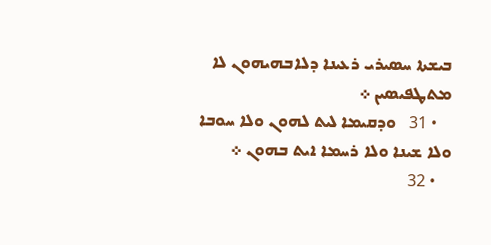ܒܝܫܬܐ ܚܤܝܪܝ ܪܥܝܢܐ ܕܠܐܒܗܝܗܘܢ ܠܐ ܡܬܛܦܝܤܝܢ ܀
    • 31   ܘܕܩܝܡܐ ܠܝܬ ܠܗܘܢ ܘܠܐ ܚܘܒܐ ܘܠܐ ܫܝܢܐ ܘܠܐ ܪܚܡܐ ܐܝܬ ܒܗܘܢ ܀
    • 32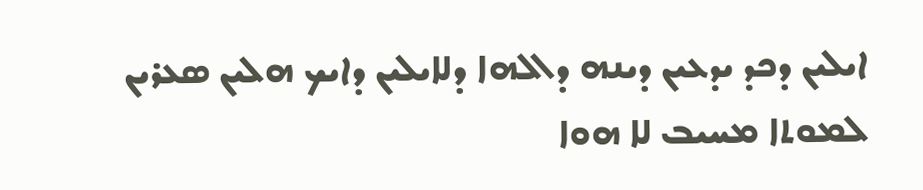ܐܝܠܝܢ ܕܟܕ ܝܕܥܝܢ ܕܝܢܗ ܕܐܠܗܐ ܕܠܐܝܠܝܢ ܕܐܝܟ ܗܠܝܢ ܤܥܪܝܢ ܠܡܘܬܐ ܡܚܝܒ ܠܐ ܗܘܐ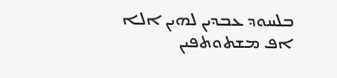ܒܠܚܘܕ ܥܒܕܝܢ ܠܗܝܢ ܐܠܐ ܐܦ ܡܫܬܘܬܦܝܢ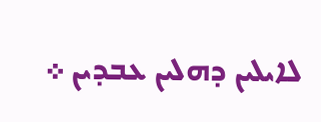ܠܐܝܠܝܢ ܕܗܠܝܢ ܥܒܕܝܢ ܀